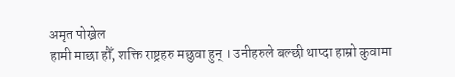अमृत पोख्रेल
हामी माछा हौँ, शक्ति राष्ट्रहरु मछुवा हुन् । उनीहरुले बल्छी थाप्दा हाम्रो कुवामा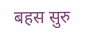बहस सुरु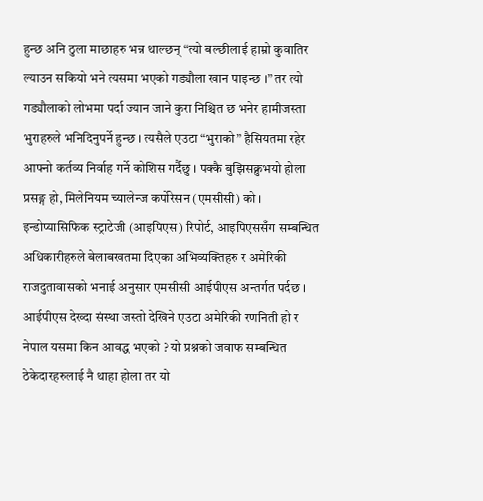हुन्छ अनि ठुला माछाहरु भन्न थाल्छन् “त्यो बल्छीलाई हाम्रो कुवातिर ल्याउन सकियो भने त्यसमा भएको गड्यौला खान पाइन्छ ।” तर त्यो गड्यौलाको लोभमा पर्दा ज्यान जाने कुरा निश्चित छ भनेर हामीजस्ता भुराहरुले भनिदिनुपर्ने हुन्छ । त्यसैले एउटा “भुराको” हैसियतमा रहेर आफ्नो कर्तव्य निर्वाह गर्ने कोशिस गर्दैछु । पक्कै बुझिसक्नुभयो होला प्रसङ्ग हो, मिलेनियम च्यालेन्ज कर्पोरेसन (एमसीसी) को ।
इन्डोप्यासिफिक स्ट्राटेजी (आइपिएस) रिपोर्ट, आइपिएससँग सम्बन्धित अधिकारीहरुले बेलाबखतमा दिएका अभिव्यक्तिहरु र अमेरिकी राजदुतावासको भनाई अनुसार एमसीसी आईपीएस अन्तर्गत पर्दछ । आईपीएस देख्दा संस्था जस्तो देखिने एउटा अमेरिकी रणनिती हो र नेपाल यसमा किन आवद्ध भएको ? यो प्रश्नको जवाफ सम्बन्धित ठेकेदारहरुलाई नै थाहा होला तर यो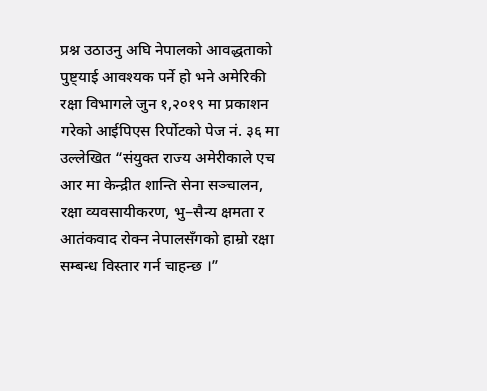प्रश्न उठाउनु अघि नेपालको आवद्धताको पुष्ट्याई आवश्यक पर्ने हो भने अमेरिकी रक्षा विभागले जुन १,२०१९ मा प्रकाशन गरेको आईपिएस रिर्पोटको पेज नं. ३६ मा उल्लेखित “संयुक्त राज्य अमेरीकाले एच आर मा केन्द्रीत शान्ति सेना सञ्चालन, रक्षा व्यवसायीकरण, भु−सैन्य क्षमता र आतंकवाद रोक्न नेपालसँगको हाम्रो रक्षा सम्बन्ध विस्तार गर्न चाहन्छ ।”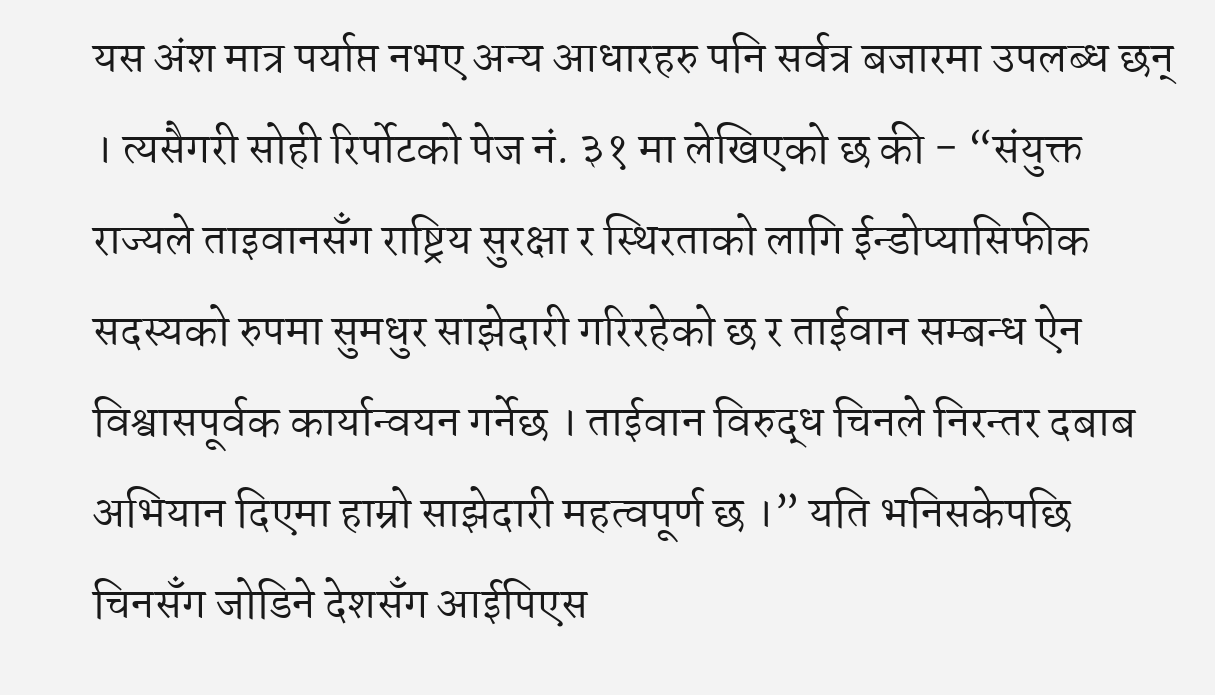यस अंश मात्र पर्याप्त नभए अन्य आधारहरु पनि सर्वत्र बजारमा उपलब्ध छन् । त्यसैगरी सोही रिर्पोटको पेज नं. ३१ मा लेखिएको छ की − “संयुक्त राज्यले ताइवानसँग राष्ट्रिय सुरक्षा र स्थिरताको लागि ईन्डोप्यासिफीक सदस्यको रुपमा सुमधुर साझेदारी गरिरहेको छ र ताईवान सम्बन्ध ऐन विश्वासपूर्वक कार्यान्वयन गर्नेछ । ताईवान विरुद्ध चिनले निरन्तर दबाब अभियान दिएमा हाम्रो साझेदारी महत्वपूर्ण छ ।” यति भनिसकेपछि चिनसँग जोडिने देशसँग आईपिएस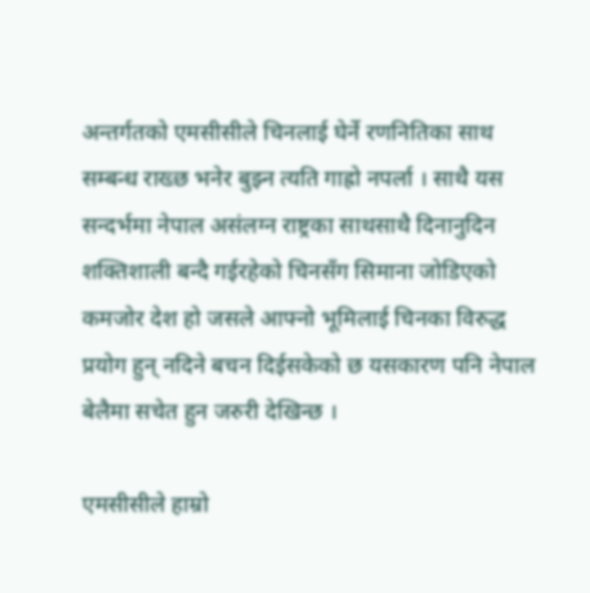अन्तर्गतको एमसीसीले चिनलाई घेर्ने रणनितिका साथ सम्बन्ध राख्छ भनेर बुझ्न त्यति गाह्रो नपर्ला । साथै यस सन्दर्भमा नेपाल असंलग्न राष्ट्रका साथसाथै दिनानुदिन शक्तिशाली बन्दै गईरहेको चिनसँग सिमाना जोडिएको कमजोर देश हो जसले आफ्नो भूमिलाई चिनका विरुद्ध प्रयोग हुन् नदिने बचन दिईसकेको छ यसकारण पनि नेपाल बेलैमा सचेत हुन जरुरी देखिन्छ ।

एमसीसीले हाम्रो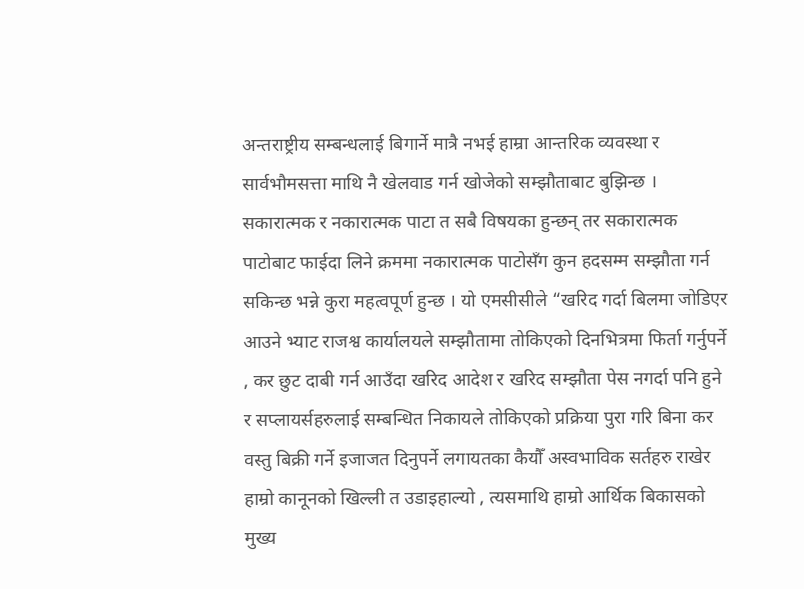अन्तराष्ट्रीय सम्बन्धलाई बिगार्ने मात्रै नभई हाम्रा आन्तरिक व्यवस्था र सार्वभौमसत्ता माथि नै खेलवाड गर्न खोजेको सम्झौताबाट बुझिन्छ । सकारात्मक र नकारात्मक पाटा त सबै विषयका हुन्छन् तर सकारात्मक पाटोबाट फाईदा लिने क्रममा नकारात्मक पाटोसँग कुन हदसम्म सम्झौता गर्न सकिन्छ भन्ने कुरा महत्वपूर्ण हुन्छ । यो एमसीसीले “खरिद गर्दा बिलमा जोडिएर आउने भ्याट राजश्व कार्यालयले सम्झौतामा तोकिएको दिनभित्रमा फिर्ता गर्नुपर्ने , कर छुट दाबी गर्न आउँदा खरिद आदेश र खरिद सम्झौता पेस नगर्दा पनि हुने र सप्लायर्सहरुलाई सम्बन्धित निकायले तोकिएको प्रक्रिया पुरा गरि बिना कर वस्तु बिक्री गर्ने इजाजत दिनुपर्ने लगायतका कैयौँ अस्वभाविक सर्तहरु राखेर हाम्रो कानूनको खिल्ली त उडाइहाल्यो , त्यसमाथि हाम्रो आर्थिक बिकासको मुख्य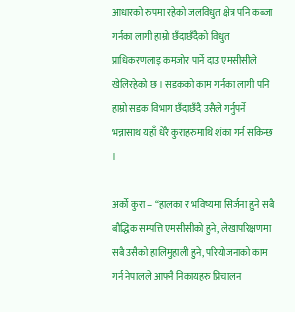आधारको रुपमा रहेको जलविधुत क्षेत्र पनि कब्जा गर्नका लागी हाम्रो छँदाछँदैको विधुत प्राधिकरणलाइ कमजोर पार्ने दाउ एमसीसीले खेलिरहेको छ । सडकको काम गर्नका लागी पनि हाम्रो सडक विभाग छँदाछँदै उसैले गर्नुपर्ने भन्नासाथ यहाँ धेरै कुराहरुमाथि शंका गर्न सकिन्छ ।

अर्को कुरा – “हालका र भविष्यमा सिर्जना हुने सबै बौद्धिक सम्पत्ति एमसीसीको हुने, लेखापरिक्षणमा सबै उसैको हालिमुहाली हुने, परियोजनाको काम गर्न नेपालले आफ्नै निकायहरु प्रिचालन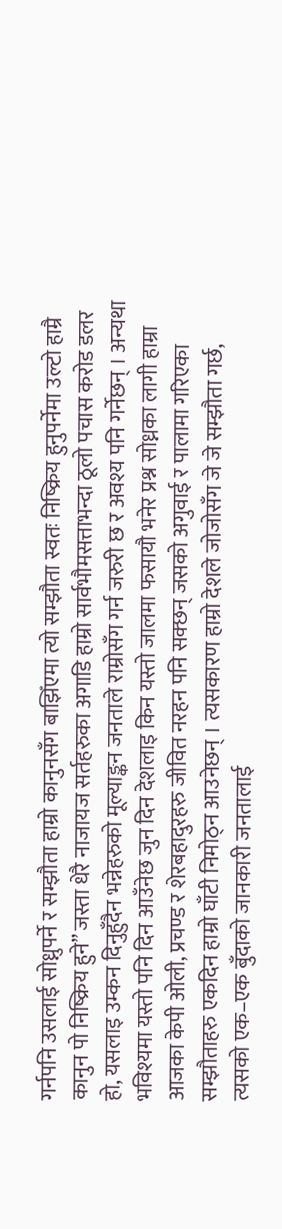गर्नपनि उसलाई सोध्नुपर्ने र सम्झौता हाम्रो कानुनसँग बाझिँएमा त्यो सम्झौता स्वतः निष्क्रिय हुनुपर्नेमा उल्टो हाम्रै कानुन पो निष्क्रिय हुने” जस्ता धेरै नाजायज सर्तहरुका अगाडि हाम्रो सार्वभौमसत्ताभन्दा ठूलो पचास करोड डलर हो, यसलाइ उम्कन दिनुहुँदैन भन्नेहरुको मूल्याङ्कन जनताले राम्रोसँग गर्न जरुरी छ र अवश्य पनि गर्नेछन् । अन्यथा भविश्यमा यस्तो पनि दिन आउँनेछ जुन दिन देशलाइ किन यस्तो जालमा फसायौ भनेर प्रश्न सोध्नका लागी हाम्रा आजका केपी ओली, प्रचण्ड र शेरबहादुरहरु जीवित नरहन पनि सक्छन् जसको अगुवाई र पालामा गरिएका सम्झौताहरु एकदिन हाम्रो घाँटी निमोठ्न आउनेछन् । त्यसकारण हाम्रो देशले जोजोसँग जे जे सम्झौता गर्छ, त्यसको एक–एक बुँदाको जानकारी जनतालाई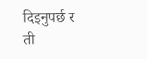दिइनुपर्छ र ती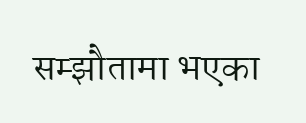सम्झौतामा भएका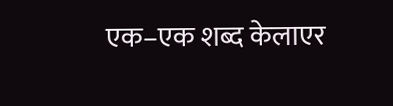एक–एक शब्द केलाएर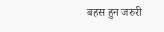बहस हुन जरुरी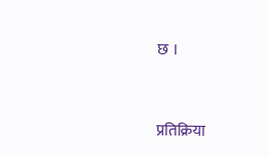छ ।


प्रतिक्रिया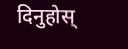दिनुहोस्